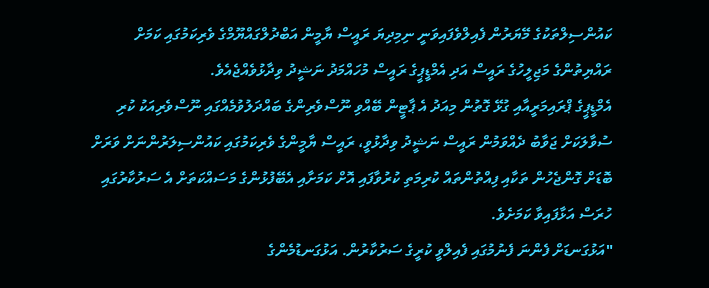ކައުންސިލްތަކުގެ މޭޔަރުން ފެއިލްވެފައިވަނީ ނިމިދިޔަ ރައީސް ޔާމީން އަބްދުލްގައްޔޫމްގެ ވެރިކަމުގައި ކަމަށް ރައްޔިތުންގެ މަޖިލީހުގެ ރައީސް އަދި އެމްޑީޕީގެ ރައީސް މުހައްމަދު ނަޝީދު ވިދާޅުވެއްޖެއެވެ.
އެމްޑީޕީގެ ޕްރައިމަރީއާއި ގުޅޭ ގޮތުން މިއަދު އެ ޕާޓީން ބޭއްވި ނޫސްވެރިންގެ ބައްދަލުވުމެއްގައި ނޫސްވެރިއަކު ކުރި ސުވާލަކަށް ޖަވާބު ދެއްވަމުން ރައީސް ނަޝީދު ވިދާޅުވީ، ރައީސް ޔާމީންގެ ވެރިކަމުގައި ކައުންސިލަރުންނަށް ވަރަށް ބޮޑަށް ގޮންޖެހުން ތަކާއި ފިއްތުންތައް ކުރިމަތި ކުރުވާފައި އޮށް ކަމަށާއި އެބޭފުޅުންގެ މަސައްކަތަށް އެ ސަރުކާރުގައި ހުރަސް އަޅާފައިވާ ކަމަށެވެ.
"އަޅުގަނޑަށް ފެންނަ ފެނުމުގައި ފެއިލްވީ ކުރީގެ ސަރުކާރުން. އަޅުގަނޑުމެންގެ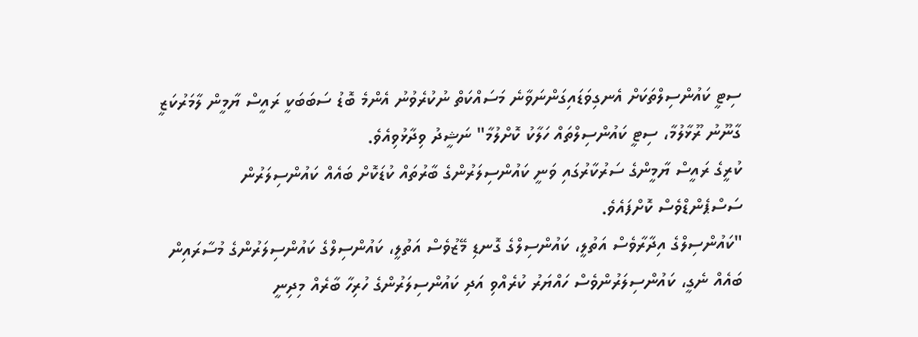ސިޓީ ކައުންސިލްތަކަށް އެނގިވަޑައިގަންނަވާނެ މަސައްކަތް ނުކުރެވުނު އެންމެ ބޮޑު ސަބަބަކީ ރައީސް ޔާމީން ލާމަރުކަޒީ ގާނޫނު ރޫޅާލުމާ، ސިޓީ ކައުންސިލްތައް ހަލާކު ކޮށްލުމާ" ނަޝީދު ވިދާޅުވިއެވެ.
ކުރީގެ ރައީސް ޔާމީންގެ ސަރުކާރުގައި ވަނީ ކައުންސިލަރުންގެ ބާރުތައް ކުޑަކޮށް ބައެއް ކައުންސިލަރުން ސަސްޕެންޑްވެސް ކޮށްފައެވެ.
"ކައުންސިލްގެ އިދާރާވެސް އަތުލީ، ކައުންސިލްގެ ގޮނޑި މޭޒުވެސް އަތުލީ، ކައުންސިލްގެ ކައުންސިލަރުންގެ މުސާރައިން ބައެއް ނެގީ، ކައުންސިލަރުންވެސް ހައްޔަރު ކުރެއްވި އަދި ކައުންސިލަރުންގެ ހުރިހާ ބާރެއް މިދިނީ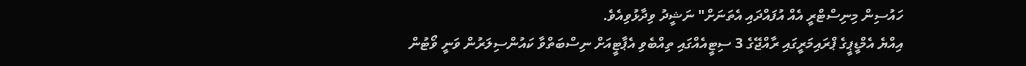ހައުސިން މިނިސްޓްރީ އެއް އުފައްދައި އެތަނަށް" ނަޝީދު ވިދާޅުވިއެވެ.
އިއްޔެ އެމްޑީޕީގެ ޕްރައިމަރީގައި ރާއްޖޭގެ 3 ސިޓީއެއްގައި ތިއްބެވި އެޕާޓީއަށް ނިސްބަތްވާ ކައުންސިލަރުން ވަނީ ވޯޓުން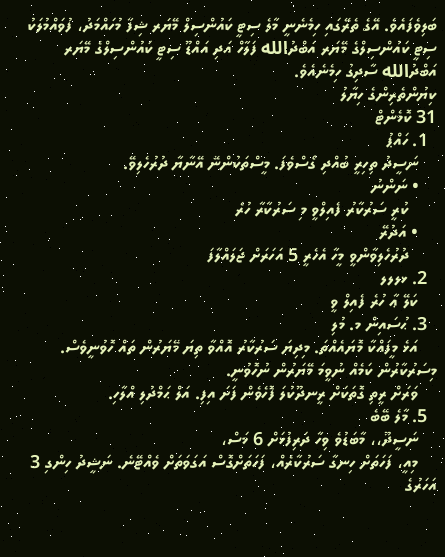ބަލިވެފައެވެ. އޭގެ ތެރޭގައި ހިމެނެނީ މާލެ ސިޓީ ކައުންސިލް މޭޔަރ ޝިފާ މުހައްމަދު، ފުވައްމުލަކު ސިޓީ ކައުންސިލްގެ މޭޔަރ އަބްދުالله ފަލާހް އަދި އައްޑޫ ސިޓީ ކައުންސިލްގެ މޭޔަރ އަބްދުالله ސާދިގު ހިމެނެއެވެ.
ކިޔުންތެރިންގެ ހިޔާލު
31 ކޮމެންޓް
  1. ހައްޕު
    ނަސީދު ތިހިރީ ބުއްދި ގޯސްވެފަ. މީސްތަކުންނޭ އޭނާޔާ ދުރުހެލިވޭ.
    • ނަންނު
      ކުރީ ސަރުކާރު ފެއިލްވީ މި ސަރުކާރާ ހުރެ
    • އަދުރޭ
      ދުރުހެލިވާންވީ މީހާ އެހެރީ 5 އަހަރަށް ޖަލައްލާފަ
  2. ޅލލލ
    ކަލޭ ޢާ ހުރެ ފެއިލް ވީ
  3. ޙުސައިން މ. މުލި
    އަޅެ މީފައްކާ މޮޔައެއްތަ. މިދިޔަ ސަރުކާރު އޮއްވާ ތިޔަ މޭޔަރުން ތައް ހޮވުނީވެސް. މިސަރުކާރުން ކަމެއް ނުވީމަ މޭޔަރުން ނުހޮވުނީ.
    ވަރަށް ރީތި ގޮތަކަށް ރީނދޫކުލަ ފޮހެވެން ފަށަ އިފި. އަލް ޙަމްދުލި އްލާހި.
  5. މާލެ ބޭބެ
    ނަސީދޫ،، މާބަޑުވެ ވިހާ ދަރިފުޅަށް 6 މަސް،
    މިއީ، ފަހަތަށް ހިނގާ ސަރުކާރެއް، ފަހަތަށްގޮސް އަގަވަތަށް ވެއްޓޭނެ. ނަޝީދު ހިންގި 3 އަހަރުގެ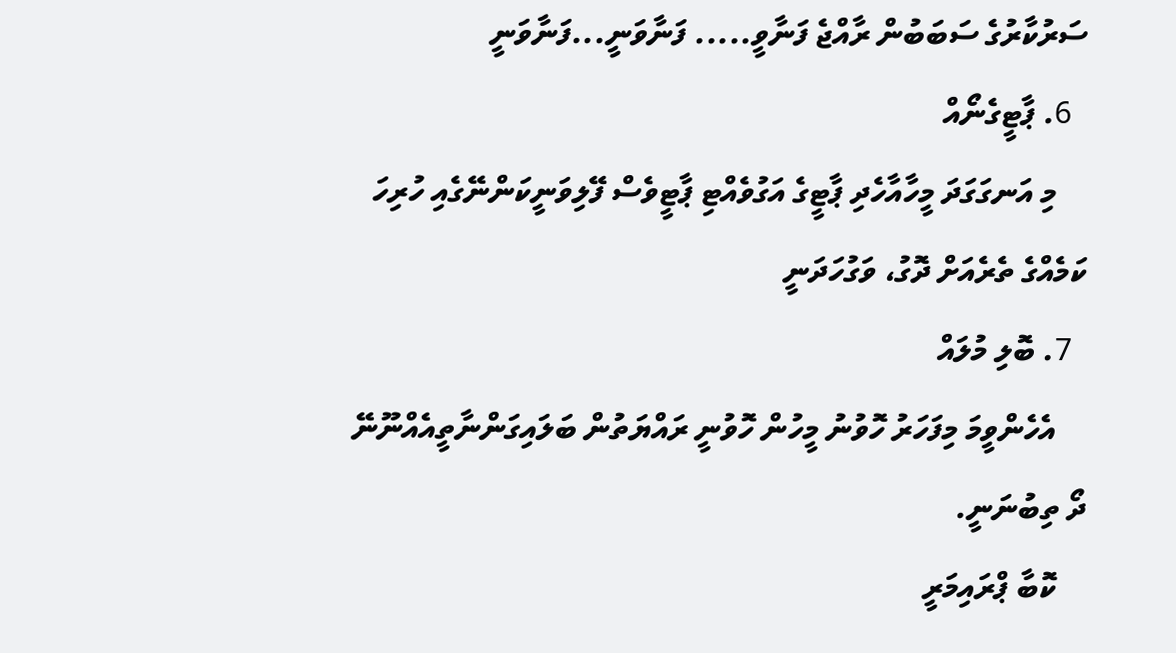ސަރުކާރުގެ ސަބަބުން ރާއްޖެ ފަނާވީ..... ފަނާވަނީ...ފަނާވަނީ
  6. ޕާޓީގެނޯއް
    މި އަނގަގަދަ މީހާއާހެދި ޕާޓީގެ އަގުވެއްޓި ޕާޓީވެސް ފޭލިވަނީކަންނޭގެއި ހުރިހަ ކަމެއްގެ ތެރެއަށް ދޮގު، ވަގުހަދަނީ
  7. ބޮލި މުލައް
    އެހެންވީމަ މިފަހަރު ހޮވުނު މީހުން ހޮވުނީ ރައްޔަތުން ބަލައިގަންނާތީއެއްނޫނޭ ދޯ ތިބުނަނީ.
    ކޮބާ ޕްރައިމަރީ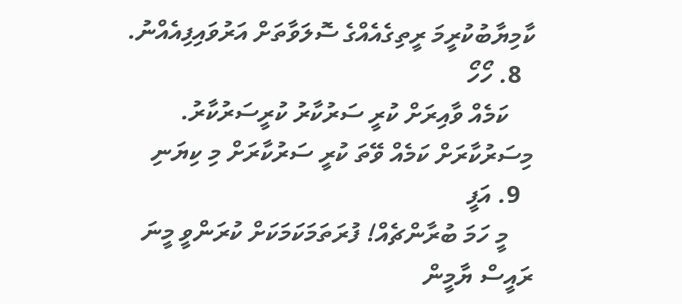ކާމިޔާބުކުރީމަ ރީތިގެއެއްގެ ސޮލަވާތަށް އަރުވައިފިއެއްނު.
  8. ހޯހޯ
    ކަމެއް ވާއިރަށް ކުރީ ސަރުކާރު ކުރީސަރުކާރު. މިސަރުކާރަށް ކަމެއް ވޭތަ ކުރީ ސަރުކާރަށް މި ކިޔަނި
  9. އަފީ
    މީ ހަމަ ބުރާންޗެއް! ފުރަތަމަކަމަކަށް ކުރަންވީ މީނަ ރައީސް ޔާމީން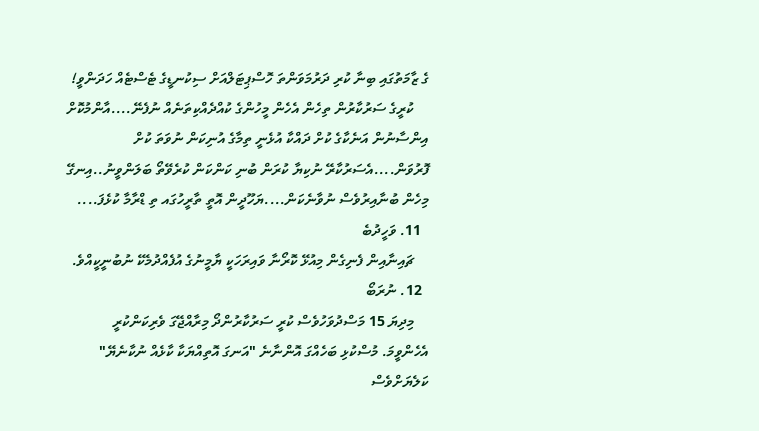ގެ ޒާމަތުގައި ބިނާ ކުރި ދަރުމަވަންތަ ހޮސްޕިޓަލްއަށް ސިކުނޑީގެ ޓެސްޓެއް ހަދަންވީ!
    ކުރީގެ ސަރުކާރުން ތިހެން އެހެން މީހުންގެ ކުއްދެއްކިތަނެއް ނުފެނޭ....އާންމުކޮށް އިންސާނުން އަނެކާގެ ކުށް ދައްކާ އުޅެނީ ތިމާގެ އުނިކަން ނުވަތަ ކުށް ފޮރުވަން....އެސަރުކާރޭ ނުކިޔާ ކުރަން ބުނި ކަންކަން ކުރެވޭތޯ ބަލަންވީނު..އިނގޭ މިހެން ބުނާއިރުވެސް ނުވާނެކަން....ޔަހޫދީން އޮތީ ތާރީހުގައ ތި ޑްރާމާ ކުޅެފަ....
  11. ވަހީދުބެ
    ޗައިނާއިން ފެނިގެން މިއުޅޭ ކޮރޯނާ ވައިރަހަކީ ޔާމީނުގެ އުފެއްދުމެކޭ ނުބުނީކީއްވެ.
  12. ނުރަބޯ
    މިދިޔަ 15 މަސްދުވަހުވެސް ކުރީ ސަރުކާރުންދޯ މިރާއްޖޭގަ ވެރިކަންކުރީ އެހެންވީމަ. މުސްކުޅި ބަހެއްގަ އޮންނާނެ "އަނގަ އޮތިއްޔަކާ ކާޅެއް ނުކާނެޔޭ" ކަލެޔަށްވެސް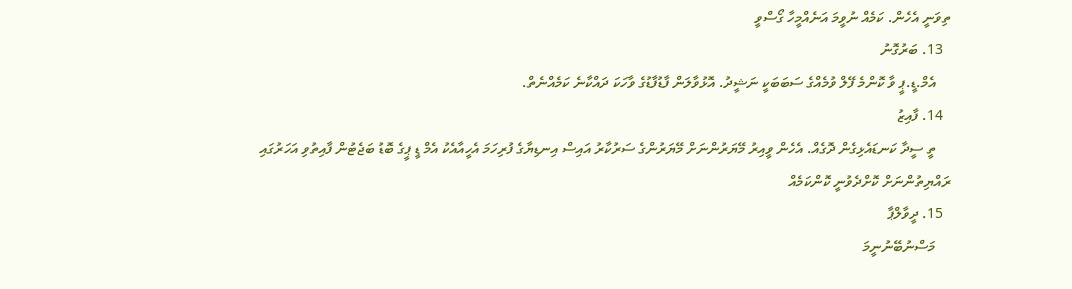ތިވަނީ އެހެން. ކަމެއް ނުވީމަ އަނެއްމީހާ ގޯސްވީ
  13. ބަރުގޮނު
    އެމް.ޑީ.ޕީ ވާ ކޮންމެ ފޭލް ވުމެއްގެ ސަބަބަކީ ނަޝީދު. އޮޅުވާލަން ފާޑުފާޑުގެ ވާހަކަ ދައްކާނެ ކަމެއްނެތް.
  14. ފާއިޒު
    ތީ ސީދާ ކަނޑައެޅިގެން ދޮގެއް. އެހެން ވީއިރު މޭޔަރުންނަށް މޭޔަރުންގެ ސަރުކާރު އައިސް އިނޑިޔާގެ ފުރިހަމަ އެހީއާއެކު އެމް ޑީ ޕީގެ ބޮޑު ބަޖެޓުން ފާއިތުވި އަހަރުގައި ރައްޔިތުންނަށް ކޮށްދެވުނީ ކޮންކަމެއް
  15. ދީވާލްޕާ
    މަސްނުބޭނުނީމަ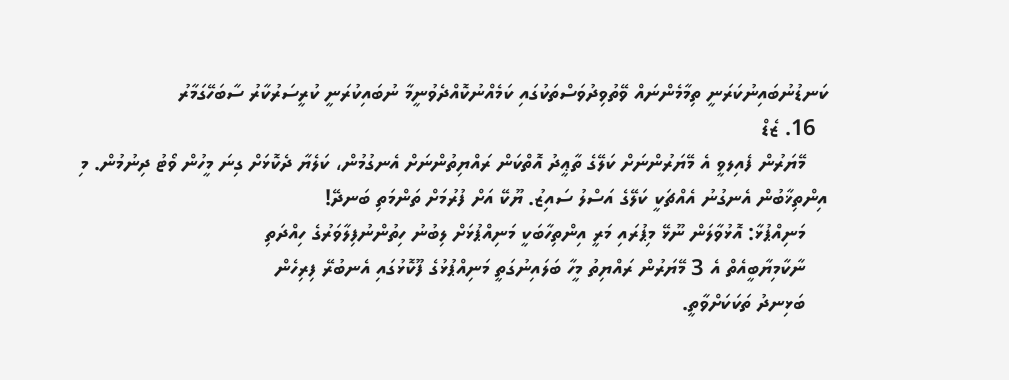ކަނޑުނުބައިނުކަރަނީ ތިމާމެންނައް ވޭތުވިދުވަސްތަކުގައި ކަމެއްނުކޮއްދެވުނީމާ ނުބައިކުރަނީ ކުރީސަރުކާރު ސާބަހޭގަމާރު
  16. ޒެޑް
    މޭޔަރުން ފެއިލވީ އެ މޭޔަރުންނަށް ކަލޭގެ ތާޢީދު އޮތްކަން ރައްޔިތުންނަށް އެނގުމުން، ކަލެޔާ ދެކޮޅަށް ގިނަ މީހުން ވޯޓު ދިނުމުން. މި އިންތިޚާބުން އެނގުނު އެއްޗަކީ ކަލޭގެ އަސްލު ސައިޒު. ޔޫކޭ އަށް ފުރުމަށް ތަންމަތި ބަނދޭ!
    މަނިއްޕުޅާ: އޮޅުވާލަން ނޫޅޭ މިޕުރައި މަރީ އިންތިހާބަކީ މަނިއްޕުޅަށް ލިބުނު ހިތުންނުފިލާވަރުގެ ހިއްދަތި
    ނާކާމިޔާބީއެތް އެ 3 މޭޔަރުން ރައްޔިތު މީހާ ބަލައިނުގަތީ މަނިއްޕުޅުގެ ފޫކޮޅުގައި އެނބުރޭ ފިރިހެން
    ބަޅިނދު ތަކަކަށްވާތީ.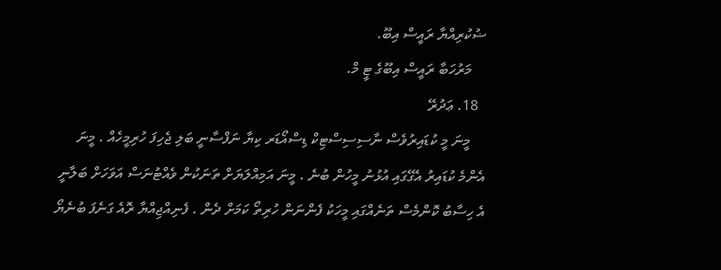ޟުކުރިއްޔާ ރައީސް އިބޫ.
    މަރުހަބާ ރައީސް އިބޫގެ ޓީ މް.
  18. ޢަދުރޭ
    މީނަ މީ ކުޑައިރުވެސް ނާސިސިސްޓިކް ޑިސްއޯޑަރ ކިޔާ ނަފްސާނީ ބަލި ޖެހިފަ ހުރިމީހެއް . މީނަ އެންމެ ކުޑައިރު އެގޭގައި އުޅުނު މީހުން ބުނެ . މީނަ އަމިއްލަޔަށް ތަނަކުން ވެއްޓުނަސް އަވަހަށް ބަލާނީ އެ ހިސާބު ކޮންމެސް ތަނެއްގައި މީހަކު ފެންނަން ހުރިތޯ ކަމަށް ދެން . ފެނިއްޖިއްޔާ ރޮއެ ގަނެފަ ބުނެޔޯ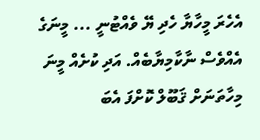އެހެރަ މީހާޔާ ހެދި ޔޭ ވެއްޓުނީ ... މީނަގެ އެއްވެސް ނާކާމިޔާބެއް. އަދި ކުށެއް މީނަ މިހާތަނަށް ޤަބޫލް ކޮށްފަ އެބަ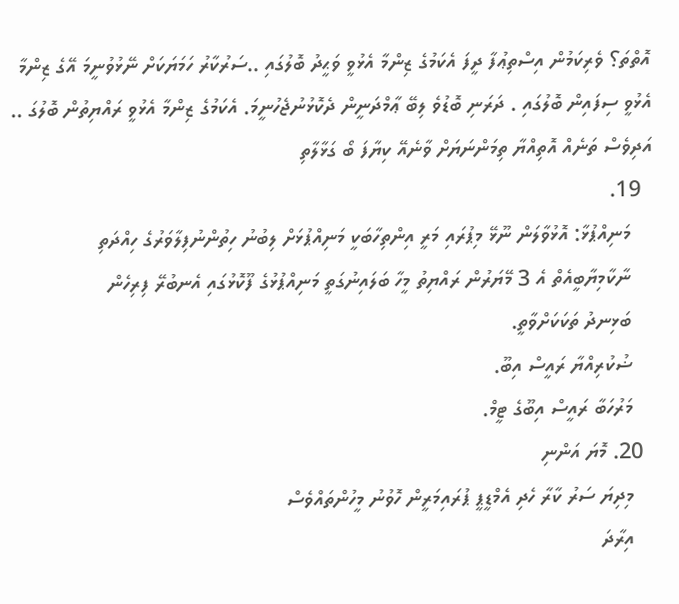އޮތްތަ؟ ވެރިކަމުން އިސްތިޢުފާ ދީފަ އެކަމުގެ ޒިންމާ އެޅުވީ ވަޙީދު ބޮލުގައި ..ސަރުކާރު ހަމަޔަކަށް ނޭޅުވުނީމަ އޭގެ ޒިންމާ އެޅުވީ ސިފައިން ބޮލުގައި . ދަރަނި ބޮޑުވެ ލިބޭ ޢާމްދަނީން ދެކޮޅުނުޖެހުނީމަ. އެކަމުގެ ޒިންމާ އެޅުވީ ރައްޔިތުން ބޮލުގަ .. އަދިވެސް ތަނެއް އޮތިއްޔާ ތިމަންނަޔަށް ވާނެއޭ ކިޔާފަ ބޯ ގަޅާލާތި
  19.
    މަނިއްޕުޅާ: އޮޅުވާލަން ނޫޅޭ މިޕުރައި މަރީ އިންތިހާބަކީ މަނިއްޕުޅަށް ލިބުނު ހިތުންނުފިލާވަރުގެ ހިއްދަތި
    ނާކާމިޔާބީއެތް އެ 3 މޭޔަރުން ރައްޔިތު މީހާ ބަލައިނުގަތީ މަނިއްޕުޅުގެ ފޫކޮޅުގައި އެނބުރޭ ފިރިހެން
    ބަޅިނދު ތަކަކަށްވާތީ.
    ޟުކުރިއްޔާ ރައީސް އިބޫ.
    މަރުހަބާ ރައީސް އިބޫގެ ޓީމް.
  20. މޮޔަ އަންނި
    މިދިޔަ ސަރު ކާރާ ހެދި އެމްޑީޕީ ޕުރައިމަރީން ހޮވުނު މީހުންތައްވެސް
    އިރާދަ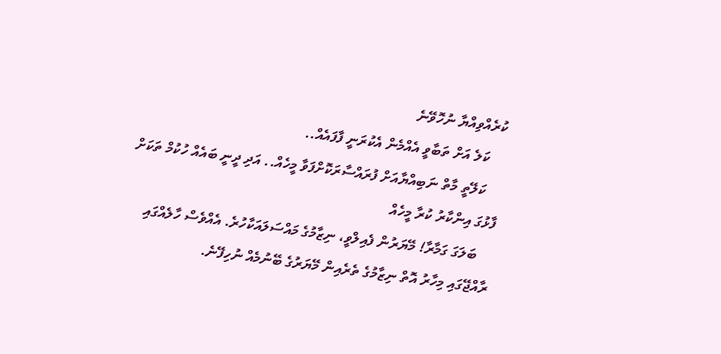ކުރެއްވިއްޔާ ނުހޮވޭނެ
    ކަލެ އަށް ތަބާވީ އެއްމެން އެކުރަނީ ފާފައެއް..
    ކަލޭތީ މާތް ނަބިއްޔާއަށް ފުރައްސާރަކޮށްފަވާ މީހެއް.. އަދި ދީނީ ބައެއް ހުކުމް ތަކަށް ފާޅުގަ އިންކާރު ކުރާ މީހެއް
    ބަލަގަ ގަމާރާ! މޭޔަރުން ފެއިލްވީ، ނިޒާމުގެ މައްސަލައަކާހުރެ. އެއްވެސް ހާލެއްގައި ރާއްޖޭގައި މިހާރު އޮތް ނިޒާމުގެ ތެރެއިން މޭޔަރުގެ ބޭނުމެއް ނުހިފޭނެ.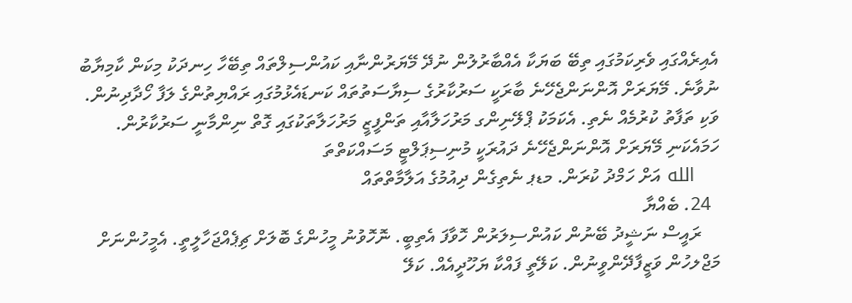އެއިރެއްގައި ވެރިކަމުގައި ތިބޭ ބަޔަކާ އެއްބާރުލުން ނުދޭ މޭޔަރުންނާއި ކައުންސިލްތައް ތިބޭހާ ހިނދަކު މިކަން ކާމިޔާބު ނުވާނެ. މޭޔަރަށް އޮންނަންޖެހޭނެ ބާރަކީ ސަރުކާރުގެ ސިޔާސަތުތައް ކަނޑައެޅުމުގައި ރައްޔިތުންގެ ލަފާ ހޯދާދިނުން. ވަކި ތަފާތު ކުރުމެއް ނެތި. އެކަމަކު ޕްލޭނިންގ މަރުހަލާއާއި ތަންފީޒީ މަރުހަލާތަކުގައި ގޮތް ނިންމާނީ ސަރުކާރުން. ހަމައެކަނި މޭޔަރަށް އޮންނަންޖެހޭނެ ދައުރަކީ މުނިސިޕަލްޓީ މަސައްކަތްތަ
    الله އަށް ހަމްދު ކުރަން. މޑޕ ނެތިގެން ދިއުމުގެ އަލާމާތްތައް
  24. ބެއްޔާ
    ރައީސް ނަޝީދު ބޭނުން ކައުންސިލަރުން ހޮވާފަ އެތިބީ. ނޮހޮވުނު މީހުންގެ ބޮލަށް ޗިޕެއްޖަހާލީތީ. އެމީހުންނަށް މަޖްލހުން ވަޒީފާދޭންވީނުން. ކަލޭތީ ފައްކާ ޔަހޫދީއެއް. ކަލޭ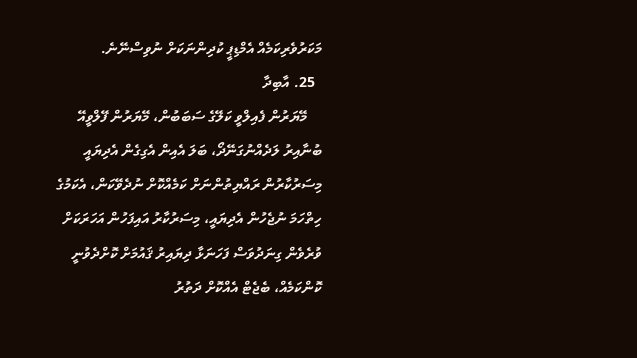މަކަރުވެރިކަމެއް އެމްޑިޕީ ކުދިންނަކަށް ނުވިސްނޭނެ.
  25. އާބިދާ
    މޭޔަރުން ފެއިލްވީ ކަލޭގެ ސަބަބުން، މޭޔަރުން ފޭލްވީއޭ ބުނާއިރު ލަދެއްނުގަނޭދޯ، ބަލަ އެއިން އެގިގެން އެދިޔައީ މިސަރުކާރުން ރައްޔިތުންނަށް ކަމެއްކޮށް ނުދެވޭކަން، އެކަމުގެ ހިތްހަމަ ނުޖެހުން އެދިޔައީ، މިސަރުކާރު އައިފަހުން އަހަރަކަށް ވުރެވެން ގިނަދުވަސް ފަހަނަޅާ ދިޔައިރު ޤައުމަށް ކޮށްދެވުނީ ކޮންކަމެއް، ބެޖެޓް އެއްކޮށް ދަތުރު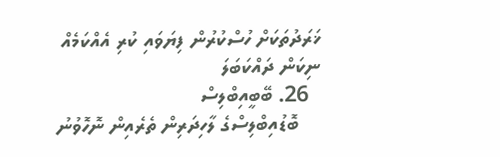ޚަރަދުތަކަށް ހުސްކުރުން ފިޔަވައި ކުރި އެއްކަމެއް ނިކަން ދައްކަބަލަ
  26. ބޭބީއިބްލިސް
    ބޮޑުއިބްލިސްގެ ލާހިދަރިން ތެރެއިން ނޮހޮވުނު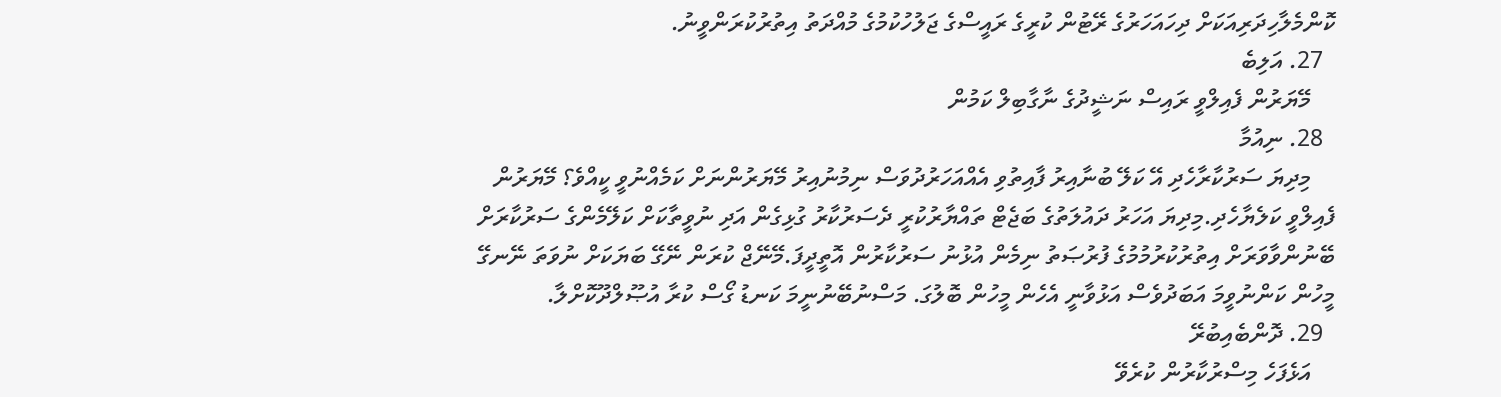ކޮންމެލާހިދަރިއަކަށް ދިހައަހަރުގެ ރޭޓުން ކުރީގެ ރައީސްގެ ޖަލުހުކުމުގެ މުއްދަތު އިތުރުކުރަންވީނު.
  27. އަލިބެ
    މޭޔަރުން ފެއިލްވީ ރައިސް ނަޝީދުގެ ނާގާބިލް ކަމުން
  28. ނިއުމާ
    މިދިޔަ ސަރުކާރާހެދި އޭ ކަލޭ ބުނާއިރު ފާއިތުވި އެއްއަހަރުދުވަސް ނިމުނުއިރު މޭޔަރުންނަށް ކަމެއްނުވީ ކީއްވެ؟ މޭޔަރުން ފެއިލްވީ ކަލެޔާހެދި.މިދިޔަ އަހަރު ދައުލަތުގެ ބަޖެޓް ތައްޔާރުކުރީ ދެސަރުކާރު ގުޅިގެން އަދި ނުވީތާކަށް ކަލޭމެންގެ ސަރުކާރަށް ބޭނުންވާވަރަށް އިތުރުކުރުމުމުގެ ފުރުޞަތު ނިމެން އުޅުނު ސަރުކާރުން އޮތީދީފަ.މޭނޭޖް ކުރަން ނޭގޭ ބަޔަކަށް ނުވަތަ ނޭނގޭ މީހުން ކަންނުވީމަ އަބަދުވެސް އަޅުވާނީ އެހެން މީހުން ބޮލުގަ. މަސްނުބޭނުނީމަ ކަނޑު ގޯސް ކުރާ އުޞޫލްދޫކޮށްލާ.
  29. ދޮންބެއިބުރޭ
    އަޅެފަހެ މިސްރުކާރުން ކުރެވޭ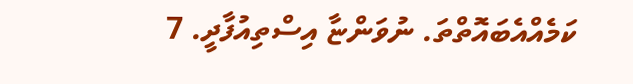ކަމެއްއެބައޮތްތަ. ނުވަންޏާ އިސްތިއުފާދީ. 7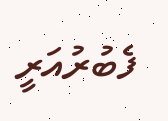ފެބުރުއަރީ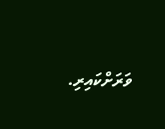ވަރަށްކައިރި.